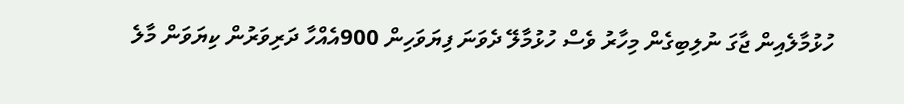ހުޅުމާލެއިން ޖާގަ ނުލިބިގެން މިހާރު ވެސް ހުޅުމާލޭ ދެވަނަ ފިޔަވަހިން 900އެއްހާ ދަރިވަރުން ކިޔަވަން މާލެ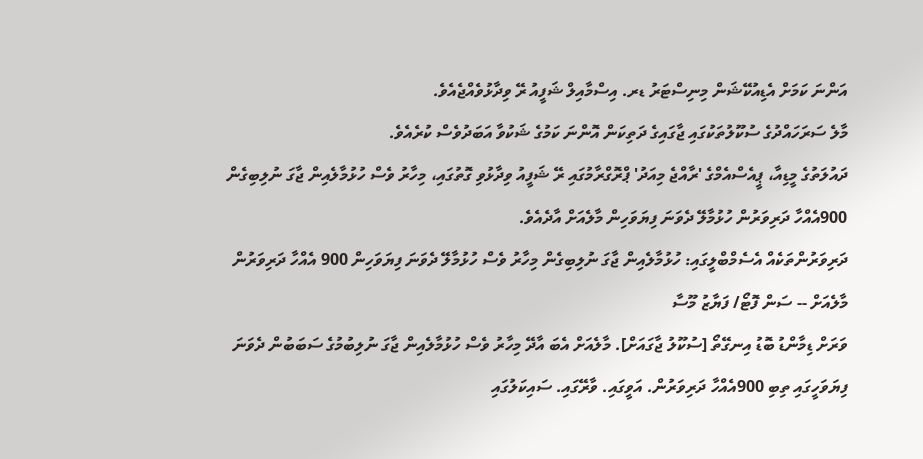އަންނަ ކަމަށް އެޑިއުކޭޝަން މިނިސްޓަރު ޑރ. އިސްމާއިލް ޝަފީއު ރޭ ވިދާޅުވެއްޖެއެވެ.
މާލެ ސަރަހައްދުގެ ސުކޫލުތަކުގައި ޖާގައިގެ ދަތިކަން އޮންނަ ކަމުގެ ޝަކުވާ އަބަދުވެސް ކުރެއެވެ.
ދައުލަތުގެ މީޑިއާ، ޕީއެސްއެމްގެ 'ރާއްޖެ މިއަދު' ޕްރޮގްރާމުގައި ރޭ ޝަފީއު ވިދާޅުވި ގޮތުގައި، މިހާރު ވެސް ހުޅުމާލެއިން ޖާގަ ނުލިބިގެން 900އެއްހާ ދަރިވަރުން ހުޅުމާލޭ ދެވަނަ ފިޔަވަހިން މާލެއަށް އާދެއެވެ.
ދަރިވަރުންތަކެއް އެސެމްބްލީގައި: ހުޅުމާލެއިން ޖާގަ ނުލިބިގެން މިހާރު ވެސް ހުޅުމާލޭ ދެވަނަ ފިޔަވަހިން 900 އެއްހާ ދަރިވަރުން މާލެއަށް -- ސަން ފޮޓޯ/ ފަޔާޒު މޫސާ
ވަރަށް ޑިމާންޑު ބޮޑު އިނގޭތޯ [ސުކޫލު ޖާގައަށް]. މާލެއަށް އެބަ އާދޭ މިހާރު ވެސް ހުޅުމާލެއިން ޖާގަ ނުލިބުމުގެ ސަބަބުން ދެވަނަ ފިޔަވަހީގައި ތިބި 900އެއްހާ ދަރިވަރުން. އަވީގައި. ވާރޭގައި. ސައިކަލުގައި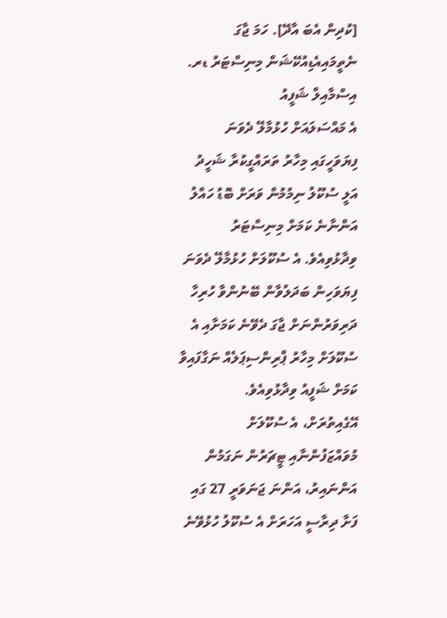[ކުދިން އެބަ އާދޭ]. ހަމަ ޖާގަ ނެތީމައިއެޑިއުކޭޝަން މިނިސްޓަރު ޑރ. އިސްމާއިލް ޝަފީއު
އެ މައްސަލައަށް ހުޅުމާލޭ ދެވަނަ ފިޔަވަހީގައި މިހާރު ތަރައްގީކުރާ ޝަހީދު އަލީ ސުކޫލު ނިމުމުން ވަރަށް ބޮޑު ހައްލު އަންނާނެ ކަމަށް މިނިސްޓަރު ވިދާޅުވިއެވެ. އެ ސުކޫލަށް ހުޅުމާލޭ ދެވަނަ ފިޔަވަހިން ބަދަލުވާން ބޭނުންވާ ހުރިހާ ދަރިވަރުންނަށް ޖާގަ ދެވޭނެ ކަމަށާއި އެ ސުކޫލަށް މިހާރު ޕްރިންސިޕަލެއް ނަގާފައިވާ ކަމަށް ޝަފީއު ވިދާޅުވިއެވެ.
އޭގެއިތުރަށް، އެ ސުކޫލަށް މުވައްޒަފުންނާއި ޓީޗަރުން ނަގަމުން އަންނައިރު، އަންނަ ޖަނަވަރީ 27 ގައި ފަށާ ދިރާސީ އަހަރަށް އެ ސުކޫލު ހުޅުވޭނެ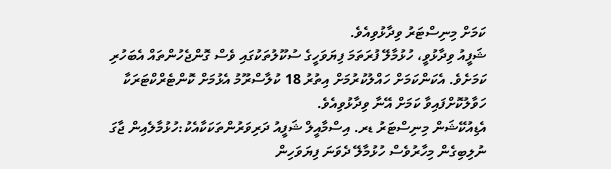ކަމަށް މިނިސްޓަރު ވިދާޅުވިއެވެ.
ޝަފީއު ވިދާޅުވީ، ހުޅުމާލޭ ފުރަތަމަ ފިޔަވަހީގެ ސުކޫލުތަކުގައި ވެސް ގޮންޖެހުންތައް އެބަހުރި ކަމަށެވެ. އެކަންކަމަށް ހައްލުކުރުމަށް އިތުރު 18 ކުލާސްރޫމު އެޅުމަށް ކޮންޓެރްކްޓަރަކާ ހަވާލުކޮށްފައިވާ ކަމަށް އޭނާ ވިދާޅުވިއެވެ.
އެޑިއުކޭޝަން މިނިސްޓަރު ޑރ. އިސްމާއީލް ޝަފީއު ދަރިވަރުންތަކަކާއެކު:ހުޅުމާލެއިން ޖާގަ ނުލިބިގެން މިހާރުވެސް ހުޅުމާލޭ ދެވަނަ ފިޔަވަހިން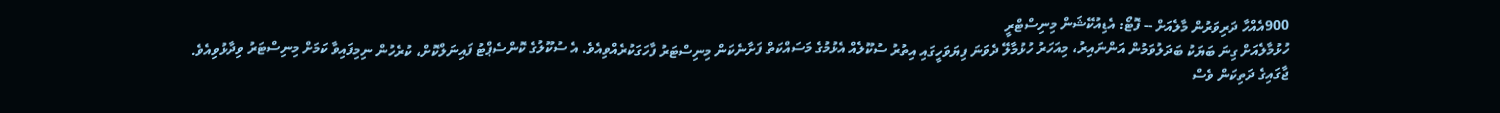900އެއްހާ ދަރިވަރުން މާލެއަށް -- ފޮޓޯ: އެޑިއުކޭޝަން މިނިސްޓްރީ
ހުޅުމާލެއަށް ގިނަ ބަޔަކު ބަދަލުވަމުން އަންނައިރު، މިއަހަރު ހުޅުމާލޭ ދެވަނަ ފިޔަވަހީގައި އިތުރު ސުކޫލެއް އެޅުމުގެ މަސައްކަތް ފަށާނެކަން މިނިސްޓަރު ފާހަގަކުރެއްވިއެވެ. އެ ސުކޫލުގެ ކޮންސެޕްޓު ފައިނަލްކޮށް، ކުރެހުން ނިމިފައިވާ ކަމަށް މިނިސްޓަރު ވިދާޅުވިއެވެ.
ޖާގައިގެ ދަތިކަން ވެސް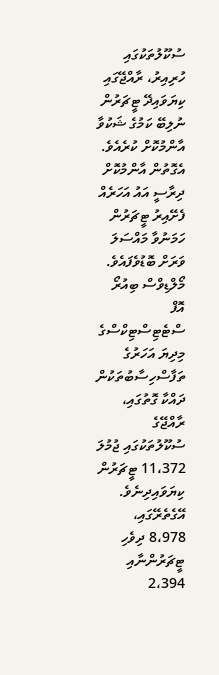ސުކޫލުތަކުގައި ހުރިއިރު، ރާއްޖޭގައި ކިޔަވައިދޭ ޓީޗަރުން ނުލިބޭ ކަމުގެ ޝަކުވާ އާންމުކޮށް ކުރެއެވެ. އެގޮތުން އާންމުކޮށް ދިރާސީ އައު އަހަރެއް ފެށޭއިރު ޓީޗަރުން ހަމަނުވާ މައްސަލަ ވަރަށް ބޮޑުވެފައެވެ.
މޯލްޑިވްސް ބިއުރޯ އޮފް ސްޓެޓިސްޓިކްސްގެ މިދިޔަ އަހަރުގެ ތަފާސްހިސާބުތަކުން ދައްކާ ގޮތުގައި، ރާއްޖޭގެ ސުކޫލުތަކުގައި ޖުމުލަ 11،372 ޓީޗަރުން ކިޔަވައިދިނެވެ. އޭގެތެރޭގައި، 8،978 ދިވެހި ޓީޗަރުންނާއި 2،394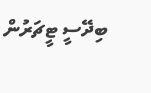ބިދޭސީ ޓީޗަރުން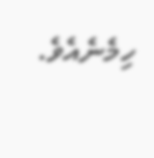ހިމެނެއެވެ.